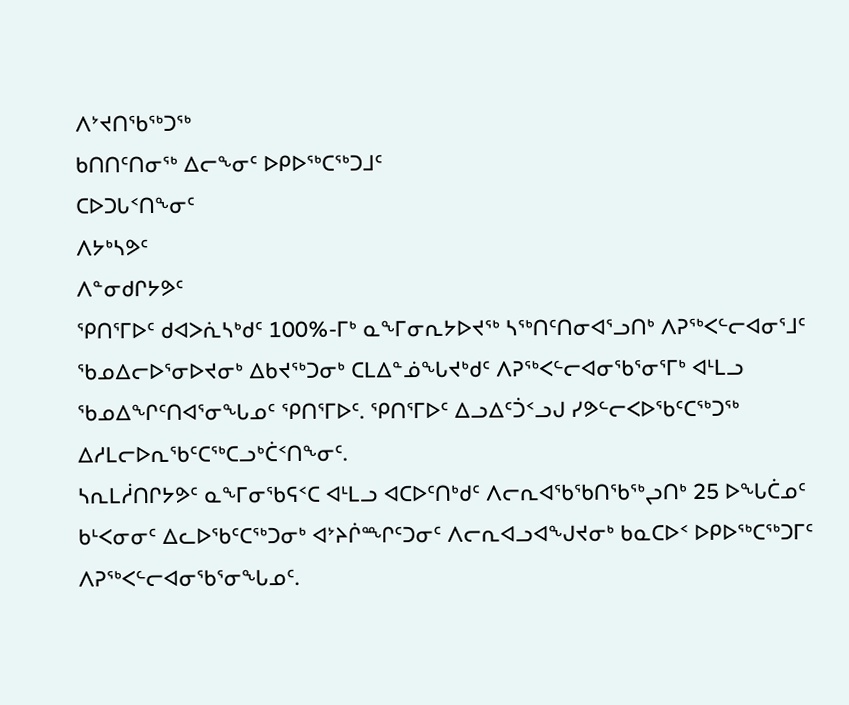ᐱᔾᔪᑎᖃᖅᑐᖅ
ᑲᑎᑎᑦᑎᓂᖅ ᐃᓕᖕᓂᑦ ᐅᑭᐅᖅᑕᖅᑐᒧᑦ
ᑕᐅᑐᒐᑉᑎᖕᓂᑦ
ᐱᔭᒃᓴᕗᑦ
ᐱᓐᓂᑯᒋᔭᕗᑦ
ᕿᑎᕐᒥᐅᑦ ᑯᐊᐳᕇᓴᒃᑯᑦ 100%-ᒥᒃ ᓇᖕᒥᓂᕆᔭᐅᔪᖅ ᓴᖅᑎᑦᑎᓂᐊᕐᓗᑎᒃ ᐱᕈᖅᐸᓪᓕᐊᓂᕐᒧᑦ ᖃᓄᐃᓕᐅᕐᓂᐅᔪᓂᒃ ᐃᑲᔪᖅᑐᓂᒃ ᑕᒪᐃᓐᓅᖓᔪᒃᑯᑦ ᐱᕈᖅᐸᓪᓕᐊᓂᖃᕐᓂᕐᒥᒃ ᐊᒻᒪᓗ ᖃᓄᐃᖏᑦᑎᐊᕐᓂᖓᓄᑦ ᕿᑎᕐᒥᐅᑦ. ᕿᑎᕐᒥᐅᑦ ᐃᓗᐃᑦᑑᑉᓗᒍ ᓯᕗᓪᓕᐸᐅᖃᑦᑕᖅᑐᖅ ᐃᓱᒪᓕᐅᕆᖃᑦᑕᖅᑕᓗᒃᑖᑉᑎᖕᓂᑦ.
ᓴᕆᒪᓲᑎᒋᔭᕗᑦ ᓇᖕᒥᓂᖃᕋᑉᑕ ᐊᒻᒪᓗ ᐊᑕᐅᑦᑎᒃᑯᑦ ᐱᓕᕆᐊᖃᖃᑎᖃᖅᖢᑎᒃ 25 ᐅᖓᑖᓄᑦ ᑲᒻᐸᓂᓂᑦ ᐃᓚᐅᖃᑦᑕᖅᑐᓂᒃ ᐊᔾᔨᒌᙱᑦᑐᓂᑦ ᐱᓕᕆᐊᓗᐊᖑᔪᓂᒃ ᑲᓇᑕᐅᑉ ᐅᑭᐅᖅᑕᖅᑐᒥᑦ ᐱᕈᖅᐸᓪᓕᐊᓂᖃᕐᓂᖓᓄᑦ.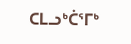ᑕᒪᓗᒃᑖᕐᒥᒃ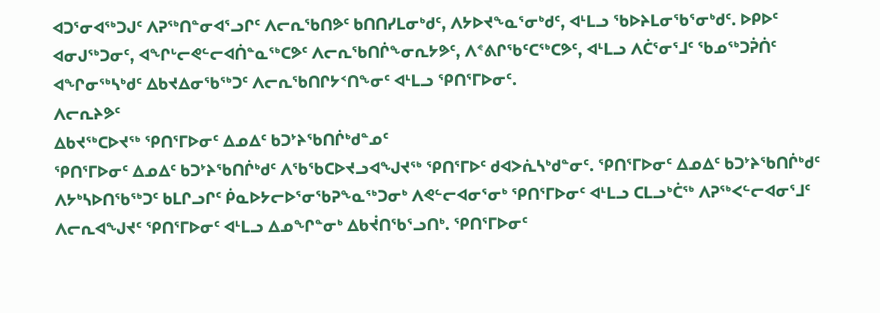ᐊᑐᕐᓂᐊᖅᑐᒍᑦ ᐱᕈᖅᑎᓐᓂᐊᕐᓗᒋᑦ ᐱᓕᕆᖃᑎᕗᑦ ᑲᑎᑎᓯᒪᓂᒃᑯᑦ, ᐱᔭᐅᔪᖕᓇᕐᓂᒃᑯᑦ, ᐊᒻᒪᓗ ᖃᐅᔨᒪᓂᖃᕐᓂᒃᑯᑦ. ᐅᑭᐅᑦ ᐊᓂᒍᖅᑐᓂᑦ, ᐊᖏᒡᓕᕙᓪᓕᐊᑏᓐᓇᖅᑕᕗᑦ ᐱᓕᕆᖃᑎᒌᖕᓂᕆᔭᕗᑦ, ᐱᕝᕕᒋᖃᑦᑕᖅᑕᕗᑦ, ᐊᒻᒪᓗ ᐱᑖᕐᓂᕐᒧᑦ ᖃᓄᖅᑐᕉᑏᑦ ᐊᖏᓂᖅᓴᒃᑯᑦ ᐃᑲᔪᐃᓂᖃᖅᑐᑦ ᐱᓕᕆᖃᑎᒋᔭᑉᑎᖕᓂᑦ ᐊᒻᒪᓗ ᕿᑎᕐᒥᐅᓂᑦ.
ᐱᓕᕆᔨᕗᑦ
ᐃᑲᔪᖅᑕᐅᔪᖅ ᕿᑎᕐᒥᐅᓂᑦ ᐃᓄᐃᑦ ᑲᑐᔾᔨᖃᑎᒌᒃᑯᓐᓄᑦ
ᕿᑎᕐᒥᐅᓂᑦ ᐃᓄᐃᑦ ᑲᑐᔾᔨᖃᑎᒌᒃᑯᑦ ᐱᖃᖃᑕᐅᔪᓗᐊᖑᔪᖅ ᕿᑎᕐᒥᐅᑦ ᑯᐊᐳᕇᓴᒃᑯᓐᓂᑦ. ᕿᑎᕐᒥᐅᓂᑦ ᐃᓄᐃᑦ ᑲᑐᔾᔨᖃᑎᒌᒃᑯᑦ ᐱᔭᒃᓴᐅᑎᖃᖅᑐᑦ ᑲᒪᒋᓗᒋᑦ ᑮᓇᐅᔭᓕᐅᕐᓂᖃᕈᖕᓇᖅᑐᓂᒃ ᐱᕙᓪᓕᐊᓂᕐᓂᒃ ᕿᑎᕐᒥᐅᓂᑦ ᐊᒻᒪᓗ ᑕᒪᓗᒃᑖᖅ ᐱᕈᖅᐸᓪᓕᐊᓂᕐᒧᑦ ᐱᓕᕆᐊᖑᔪᑦ ᕿᑎᕐᒥᐅᓂᑦ ᐊᒻᒪᓗ ᐃᓄᖏᓐᓂᒃ ᐃᑲᔫᑎᖃᕐᓗᑎᒃ. ᕿᑎᕐᒥᐅᓂᑦ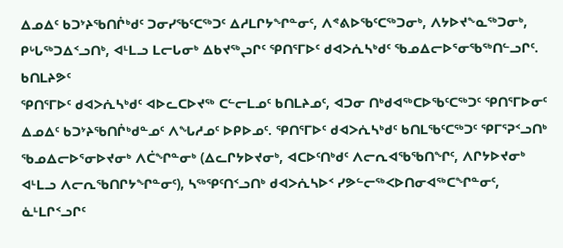ᐃᓄᐃᑦ ᑲᑐᔾᔨᖃᑎᒌᒃᑯᑦ ᑐᓂᓯᖃᑦᑕᖅᑐᑦ ᐃᓱᒪᒋᔭᖏᓐᓂᑦ, ᐱᕝᕕᐅᖃᑦᑕᖅᑐᓂᒃ, ᐱᔭᐅᔪᖕᓇᖅᑐᓂᒃ, ᑭᒡᒐᖅᑐᐃᑉᓗᑎᒃ, ᐊᒻᒪᓗ ᒪᓕᒐᓂᒃ ᐃᑲᔪᖅᖢᒋᑦ ᕿᑎᕐᒥᐅᑦ ᑯᐊᐳᕇᓴᒃᑯᑦ ᖃᓄᐃᓕᐅᕐᓂᖃᖅᑎᓪᓗᒋᑦ.
ᑲᑎᒪᔨᕗᑦ
ᕿᑎᕐᒥᐅᑦ ᑯᐊᐳᕇᓴᒃᑯᑦ ᐊᐅᓚᑕᐅᔪᖅ ᑕᓪᓕᒪᓄᑦ ᑲᑎᒪᔨᓄᑦ, ᐊᑐᓂ ᑎᒃᑯᐊᖅᑕᐅᖃᑦᑕᖅᑐᑦ ᕿᑎᕐᒥᐅᓂᑦ ᐃᓄᐃᑦ ᑲᑐᔾᔨᖃᑎᒌᒃᑯᓐᓄᑦ ᐱᖓᓱᓄᑦ ᐅᑭᐅᓄᑦ. ᕿᑎᕐᒥᐅᑦ ᑯᐊᐳᕇᓴᒃᑯᑦ ᑲᑎᒪᖃᑦᑕᖅᑐᑦ ᕿᒥᕐᕈᑉᓗᑎᒃ ᖃᓄᐃᓕᐅᕐᓂᐅᔪᓂᒃ ᐱᑖᖏᓐᓂᒃ (ᐃᓚᒋᔭᐅᔪᓂᒃ, ᐊᑕᐅᑦᑎᒃᑯᑦ ᐱᓕᕆᐊᖃᖃᑎᖏᑦ, ᐱᒋᔭᐅᔪᓂᒃ ᐊᒻᒪᓗ ᐱᓕᕆᖃᑎᒋᔭᖏᓐᓂᑦ), ᓴᖅᕿᑦᑎᑉᓗᑎᒃ ᑯᐊᐳᕇᓴᐅᑉ ᓯᕗᓪᓕᖅᐸᐅᑎᓂᐊᖅᑕᖏᓐᓂᑦ, ᓈᒻᒪᒋᑉᓗᒋᑦ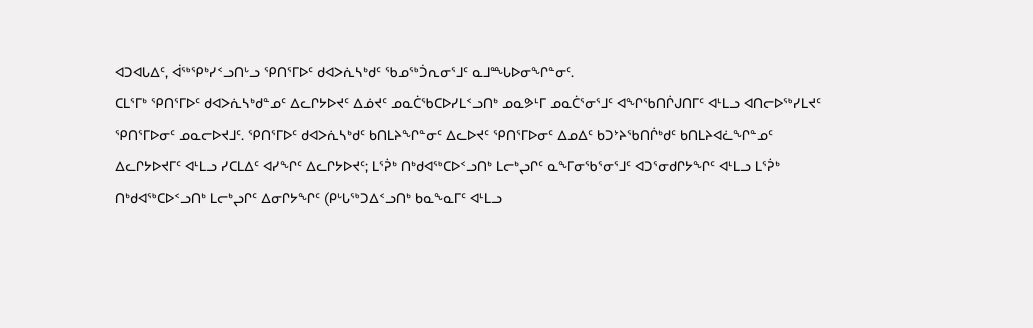ᐊᑐᐊᒐᐃᑦ, ᐋᖅᕿᒃᓯᑉᓗᑎᒡᓗ ᕿᑎᕐᒥᐅᑦ ᑯᐊᐳᕇᓴᒃᑯᑦ ᖃᓄᖅᑑᕆᓂᕐᒧᑦ ᓇᒧᙵᐅᓂᖏᓐᓂᑦ.
ᑕᒪᕐᒥᒃ ᕿᑎᕐᒥᐅᑦ ᑯᐊᐳᕇᓴᒃᑯᓐᓄᑦ ᐃᓚᒋᔭᐅᔪᑦ ᐃᓅᔪᑦ ᓄᓇᑖᖃᑕᐅᓯᒪᑉᓗᑎᒃ ᓄᓇᕗᒻᒥ ᓄᓇᑖᕐᓂᕐᒧᑦ ᐊᖏᖃᑎᒌᒍᑎᒥᑦ ᐊᒻᒪᓗ ᐊᑎᓕᐅᖅᓯᒪᔪᑦ ᕿᑎᕐᒥᐅᓂᑦ ᓄᓇᓕᐅᔪᒧᑦ. ᕿᑎᕐᒥᐅᑦ ᑯᐊᐳᕇᓴᒃᑯᑦ ᑲᑎᒪᔨᖏᓐᓂᑦ ᐃᓚᐅᔪᑦ ᕿᑎᕐᒥᐅᓂᑦ ᐃᓄᐃᑦ ᑲᑐᔾᔨᖃᑎᒌᒃᑯᑦ ᑲᑎᒪᔨᐊᓛᖏᓐᓄᑦ ᐃᓚᒋᔭᐅᔪᒥᑦ ᐊᒻᒪᓗ ᓯᑕᒪᐃᑦ ᐊᓯᖏᑦ ᐃᓚᒋᔭᐅᔪᑦ; ᒪᕐᕉᒃ ᑎᒃᑯᐊᖅᑕᐅᑉᓗᑎᒃ ᒪᓕᒃᖢᒋᑦ ᓇᖕᒥᓂᖃᕐᓂᕐᒧᑦ ᐊᑐᕐᓂᑯᒋᔭᖏᑦ ᐊᒻᒪᓗ ᒪᕐᕉᒃ ᑎᒃᑯᐊᖅᑕᐅᑉᓗᑎᒃ ᒪᓕᒃᖢᒋᑦ ᐃᓂᒋᔭᖏᑦ (ᑭᒡᒐᖅᑐᐃᑉᓗᑎᒃ ᑲᓇᖕᓇᒥᑦ ᐊᒻᒪᓗ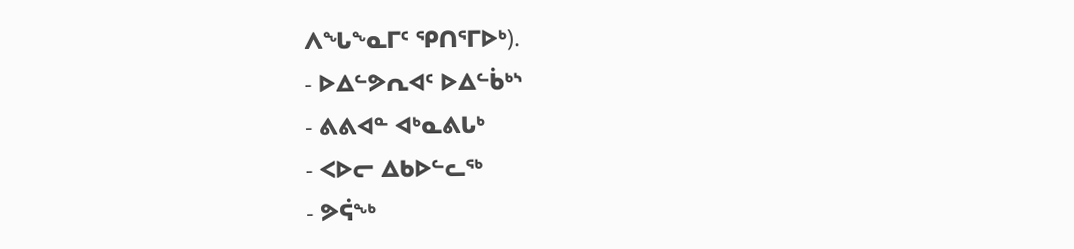ᐱᖓᖕᓇᒥᑦ ᕿᑎᕐᒥᐅᒃ).
- ᐅᐃᓪᕗᕆᐊᑦ ᐅᐃᓪᑳᒃᔅ
- ᕕᕕᐊᓐ ᐊᒃᓇᕕᒐᒃ
- ᐸᐅᓕ ᐃᑲᐅᓪᓚᖅ
- ᕗᕌᖕᒃ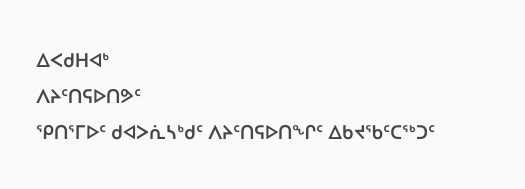ᐃᐸᑯᕼᐊᒃ
ᐱᔨᑦᑎᕋᐅᑎᕗᑦ
ᕿᑎᕐᒥᐅᑦ ᑯᐊᐳᕇᓴᒃᑯᑦ ᐱᔨᑦᑎᕋᐅᑎᖏᑦ ᐃᑲᔪᖃᑦᑕᖅᑐᑦ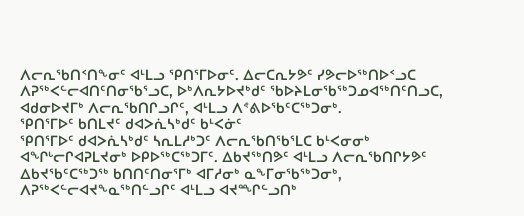ᐱᓕᕆᖃᑎᑉᑎᖕᓂᑦ ᐊᒻᒪᓗ ᕿᑎᕐᒥᐅᓂᑦ. ᐃᓕᑕᕆᔭᕗᑦ ᓯᕗᓕᐅᖅᑎᐅᑉᓗᑕ ᐱᕈᖅᐸᓪᓕᐊᑎᑦᑎᓂᖃᕐᓗᑕ, ᐅᒃᐱᕆᔭᐅᔪᒃᑯᑦ ᖃᐅᔨᒪᓂᖃᖅᑐᓄᐊᖅᑎᑦᑎᓗᑕ, ᐊᑯᓂᐅᔪᒥᒃ ᐱᓕᕆᖃᑎᒋᓗᒋᑦ, ᐊᒻᒪᓗ ᐱᕝᕕᐅᖃᑦᑕᖅᑐᓂᒃ.
ᕿᑎᕐᒥᐅᑦ ᑲᑎᒪᔪᑦ ᑯᐊᐳᕇᓴᒃᑯᑦ ᑲᒻᐸᓃᑦ
ᕿᑎᕐᒥᐅᑦ ᑯᐊᐳᕇᓴᒃᑯᑦ ᓴᕆᒪᓱᒃᑐᑦ ᐱᓕᕆᖃᑎᖃᕐᒪᑕ ᑲᒻᐸᓂᓂᒃ ᐊᖏᒡᓕᒋᐊᕈᒪᔪᓂᒃ ᐅᑭᐅᖅᑕᖅᑐᒥᑦ. ᐃᑲᔪᖅᑎᕗᑦ ᐊᒻᒪᓗ ᐱᓕᕆᖃᑎᒋᔭᕗᑦ ᐃᑲᔪᖃᑦᑕᖅᑐᖅ ᑲᑎᑎᑦᑎᓂᕐᒥᒃ ᐊᒥᓱᓂᒃ ᓇᖕᒥᓂᖃᖅᑐᓂᒃ, ᐱᕈᖅᐸᓪᓕᐊᔪᖕᓇᖅᑎᓪᓗᒋᑦ ᐊᒻᒪᓗ ᐊᔪᙱᓪᓗᑎᒃ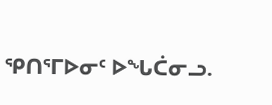ᕿᑎᕐᒥᐅᓂᑦ ᐅᖓᑖᓂᓗ.